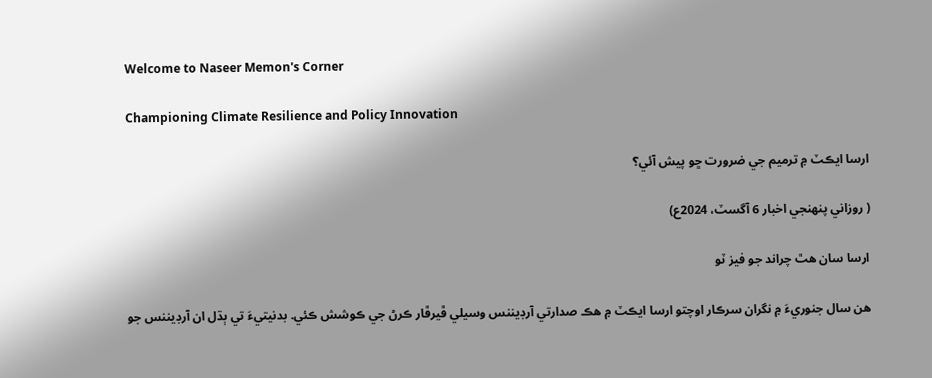Welcome to Naseer Memon's Corner

Championing Climate Resilience and Policy Innovation

ارسا ايڪٽ ۾ ترميم جي ضرورت ڇو پيش آئي؟

( روزاني پنهنجي اخبار 6 آگسٽ، 2024ع)

ارسا سان هٿ چراند جو فيز ٽو

هن سال جنوريءَ ۾ نگران سرڪار اوچتو ارسا ايڪٽ ۾ هڪ صدارتي آرڊيننس وسيلي ڦيرڦار ڪرڻ جي ڪوشش ڪئي. بدنيتيءَ تي ٻڌل ان آرڊيننس جو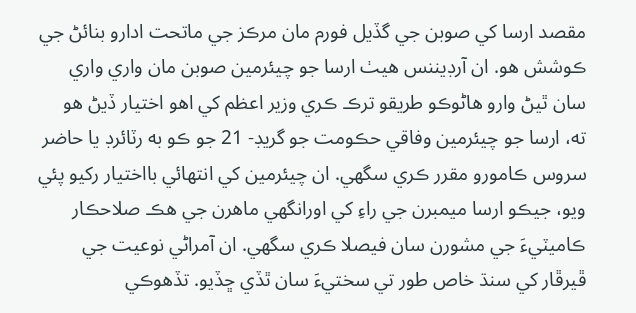مقصد ارسا کي صوبن جي گڏيل فورم مان مرڪز جي ماتحت ادارو بنائڻ جي ڪوشش هو. ان آرڊيننس هيٺ ارسا جو چيئرمين صوبن مان واري واري سان ٿيڻ وارو هاڻوڪو طريقو ترڪ ڪري وزير اعظم کي اهو اختيار ڏيڻ هو ته، ارسا جو چيئرمين وفاقي حڪومت جو گريڊ- 21 جو ڪو به رٽائرڊ يا حاضر سروس ڪامورو مقرر ڪري سگهي. ان چيئرمين کي انتهائي بااختيار رکيو پئي ويو، جيڪو ارسا ميمبرن جي راءِ کي اورانگهي ماهرن جي هڪ صلاحڪار ڪاميٽيءَ جي مشورن سان فيصلا ڪري سگهي. ان آمراڻي نوعيت جي ڦيرڦار کي سنڌ خاص طور تي سختيءَ سان ٿڏي ڇڏيو. تڏهوڪي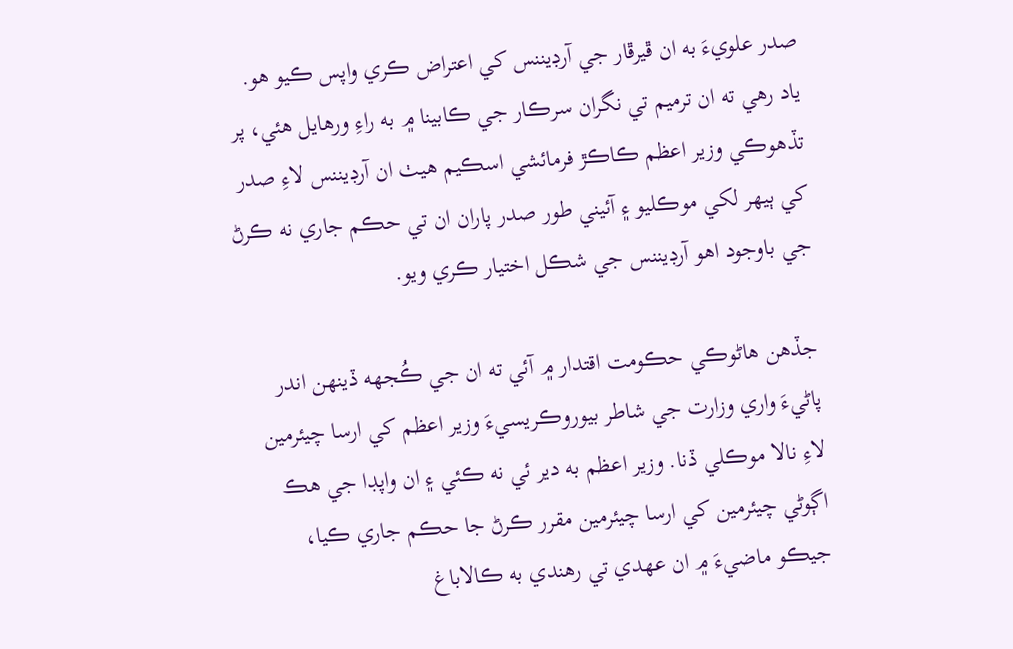صدر علويءَ به ان ڦيرڦار جي آرڊيننس کي اعتراض ڪري واپس ڪيو هو. ياد رهي ته ان ترميم تي نگران سرڪار جي ڪابينا ۾ به راءِ ورهايل هئي، پر تڏهوڪي وزير اعظم ڪاڪڙ فرمائشي اسڪيم هيٺ ان آرڊيننس لاءِ صدر کي ٻيهر لکي موڪليو ۽ آئيني طور صدر پاران ان تي حڪم جاري نه ڪرڻ جي باوجود اهو آرڊيننس جي شڪل اختيار ڪري ويو.

جڏهن هاڻوڪي حڪومت اقتدار ۾ آئي ته ان جي ڪُجهه ڏينهن اندر پاڻيءَ واري وزارت جي شاطر بيوروڪريسيءَ وزير اعظم کي ارسا چيئرمين لاءِ نالا موڪلي ڏنا. وزير اعظم به دير ئي نه ڪئي ۽ ان واپڊا جي هڪ اڳوڻي چيئرمين کي ارسا چيئرمين مقرر ڪرڻ جا حڪم جاري ڪيا، جيڪو ماضيءَ ۾ ان عهدي تي رهندي به ڪالاباغ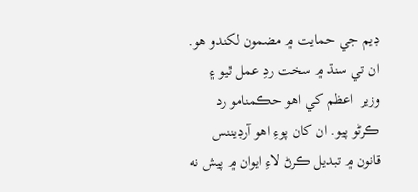ڊيم جي حمايت ۾ مضمون لکندو هو. ان تي سنڌ ۾ سخت ردِ عمل ٿيو ۽ وزير  اعظم کي اهو حڪمنامو رد ڪرڻو پيو. ان کان پوءِ اهو آرڊيننس قانون ۾ تبديل ڪرڻ لاءِ ايوان ۾ پيش نه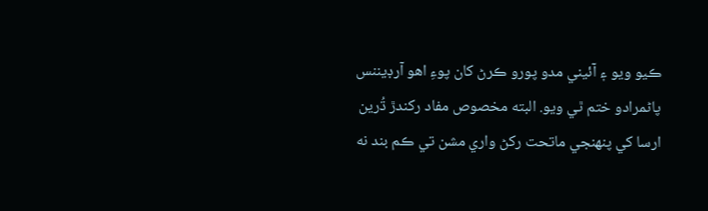ڪيو ويو ۽ آئيني مدو پورو ڪرڻ کان پوءِ اهو آرڊيننس پاڻمرادو ختم ٿي ويو. البته مخصوص مفاد رکندڙ ڌُرين ارسا کي پنهنجي ماتحت رکڻ واري مشن تي ڪم بند نه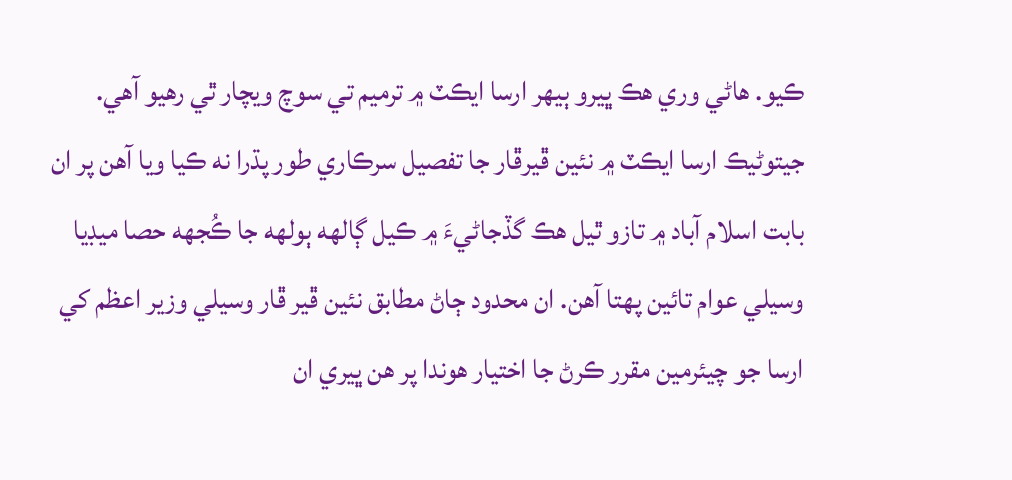ڪيو. هاڻي وري هڪ ڀيرو ٻيهر ارسا ايڪٽ ۾ ترميم تي سوچ ويچار ٿي رهيو آهي. جيتوڻيڪ ارسا ايڪٽ ۾ نئين ڦيرڦار جا تفصيل سرڪاري طور پڌرا نه ڪيا ويا آهن پر ان بابت اسلام آباد ۾ تازو ٿيل هڪ گڏجاڻيءَ ۾ ڪيل ڳالهه ٻولهه جا ڪُجهه حصا ميڊيا وسيلي عوام تائين پهتا آهن. ان محدود ڄاڻ مطابق نئين ڦير ڦار وسيلي وزير اعظم کي ارسا جو چيئرمين مقرر ڪرڻ جا اختيار هوندا پر هن ڀيري ان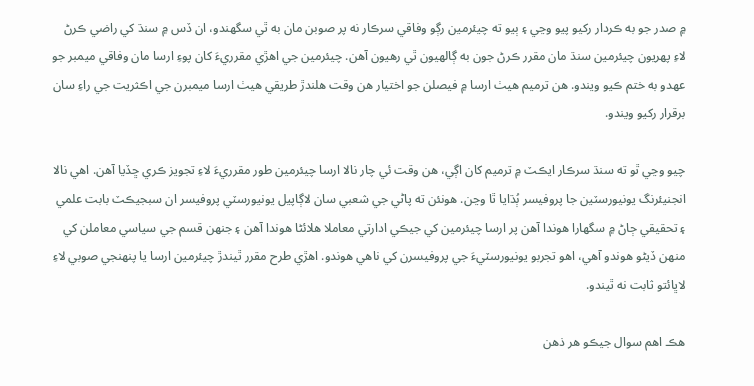۾ صدر جو به ڪردار رکيو پيو وڃي ۽ ٻيو ته چيئرمين رڳو وفاقي سرڪار نه پر صوبن مان به ٿي سگهندو، ان ڏس ۾ سنڌ کي راضي ڪرڻ لاءِ پهريون چيئرمين سنڌ مان مقرر ڪرڻ جون به ڳالهيون ٿي رهيون آهن. چيئرمين جي اهڙي مقرريءَ کان پوءِ ارسا مان وفاقي ميمبر جو عهدو به ختم ڪيو ويندو. هن ترميم هيٺ ارسا ۾ فيصلن جو اختيار هن وقت هلندڙ طريقي هيٺ ارسا ميمبرن جي اڪثريت جي راءِ سان برقرار رکيو ويندو.

چيو وڃي ٿو ته سنڌ سرڪار ايڪٽ ۾ ترميم کان اڳي، هن وقت ئي چار نالا ارسا چيئرمين طور مقرريءَ لاءِ تجويز ڪري ڇڏيا آهن. اهي نالا انجنيئرنگ يونيورسٽين جا پروفيسر ٻُڌايا ٿا وڃن. هونئن ته پاڻي جي شعبي سان لاڳاپيل يونيورسٽي پروفيسر ان سبجيڪٽ بابت علمي ۽ تحقيقي ڄاڻ ۾ سگهارا هوندا آهن پر ارسا چيئرمين کي جيڪي ادارتي معاملا هلائڻا هوندا آهن ۽ جنهن قسم جي سياسي معاملن کي منهن ڏيڻو هوندو آهي، اهو تجربو يونيورسٽيءَ جي پروفيسرن کي ناهي هوندو. اهڙي طرح مقرر ٿيندڙ چيئرمين ارسا يا پنهنجي صوبي لاءِ لاڀائتو ثابت نه ٿيندو.

هڪ اهم سوال جيڪو هر ذهن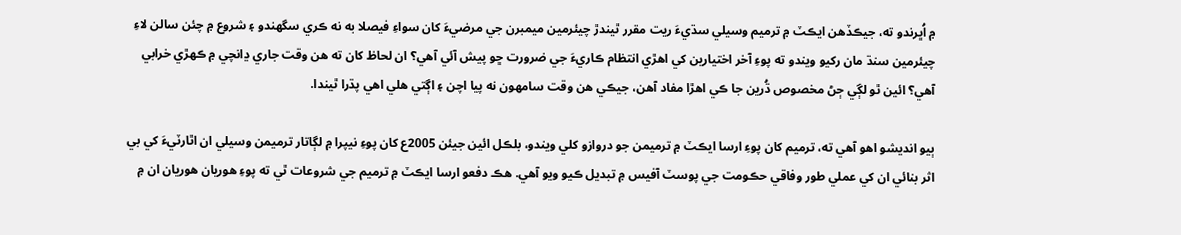۾ اُڀرندو ته، جيڪڏهن ايڪٽ ۾ ترميم وسيلي سڌيءَ ريت مقرر ٿيندڙ چيئرمين ميمبرن جي مرضيءَ کان سواءِ فيصلا به نه ڪري سگهندو ۽ شروع ۾ چئن سالن لاءِ چيئرمين سنڌ مان رکيو ويندو ته پوءِ آخر اختيارين کي اهڙي انتظام ڪاريءَ جي ضرورت ڇو پيش آئي آهي؟ ان لحاظ کان ته هن وقت جاري ڍانچي ۾ ڪهڙي خرابي آهي؟ ائين ٿو لڳي ڄڻ مخصوص ڌُرين جا ڪي اهڙا مفاد آهن، جيڪي هن وقت سامهون نه پيا اچن ۽ اڳتي هلي اهي پڌرا ٿيندا.

ٻيو انديشو اهو آهي ته، ترميم کان پوءِ ارسا ايڪٽ ۾ ترميمن جو دروازو کلي ويندو، بلڪل ائين جيئن 2005ع کان پوءِ نيپرا ۾ لڳاتار ترميمن وسيلي ان اٿارٽيءَ کي بي اثر بنائي ان کي عملي طور وفاقي حڪومت جي پوسٽ آفيس ۾ تبديل ڪيو ويو آهي. هڪ دفعو ارسا ايڪٽ ۾ ترميم جي شروعات ٿي ته پوءِ هوريان هوريان ان ۾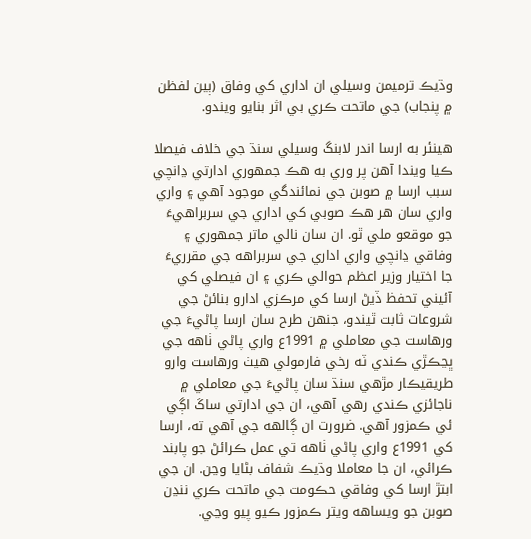وڌيڪ ترميمن وسيلي ان اداري کي وفاق (ٻين لفظن ۾ پنجاب) جي ماتحت ڪري بي اثر بنايو ويندو.

هينئر به ارسا اندر لابنگ وسيلي سنڌ جي خلاف فيصلا ڪيا ويندا آهن پر وري به هڪ جمهوري ادارتي ڍانچي سبب ارسا ۾ صوبن جي نمائندگي موجود آهي ۽ واري واري سان هر هڪ صوبي کي اداري جي سربراهيءَ جو موقعو ملي ٿو. ان سان نالي ماتر جمهوري ۽ وفاقي ڍانچي واري اداري جي سربراهه جي مقرريءَ جا اختيار وزير اعظم حوالي ڪري ۽ ان فيصلي کي آئيني تحفظ ڏيڻ ارسا کي مرڪزي ادارو بنائڻ جي شروعات ثابت ٿيندو، جنهن طرح سان ارسا پاڻيءَ جي ورهاست جي معاملي ۾ 1991ع واري پاڻي ٺاهه جي ڀڃڪڙي ڪندي ٽه رخي فارمولي هيٺ ورهاست وارو طريقيڪار مڙهي سنڌ سان پاڻيءَ جي معاملي ۾ ناجائزي ڪندي رهي آهي، ان جي ادارتي ساکَ اڳي ئي ڪمزور آهي. ضرورت ان ڳالهه جي آهي ته، ارسا کي 1991ع واري پاڻي ٺاهه تي عمل ڪرائڻ جو پابند ڪرائي، ان جا معاملا وڌيڪ شفاف بڻايا وڃن. ان جي ابتڙ ارسا کي وفاقي حڪومت جي ماتحت ڪري ننڍن صوبن جو ويساهه ويتر ڪمزور ڪيو پيو وڃي.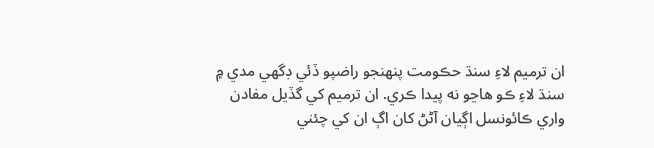ان ترميم لاءِ سنڌ حڪومت پنهنجو راضپو ڏئي ڊگهي مدي ۾ سنڌ لاءِ ڪو هاڃو نه پيدا ڪري. ان ترميم کي گڏيل مفادن واري ڪائونسل اڳيان آڻڻ کان اڳ ان کي چئني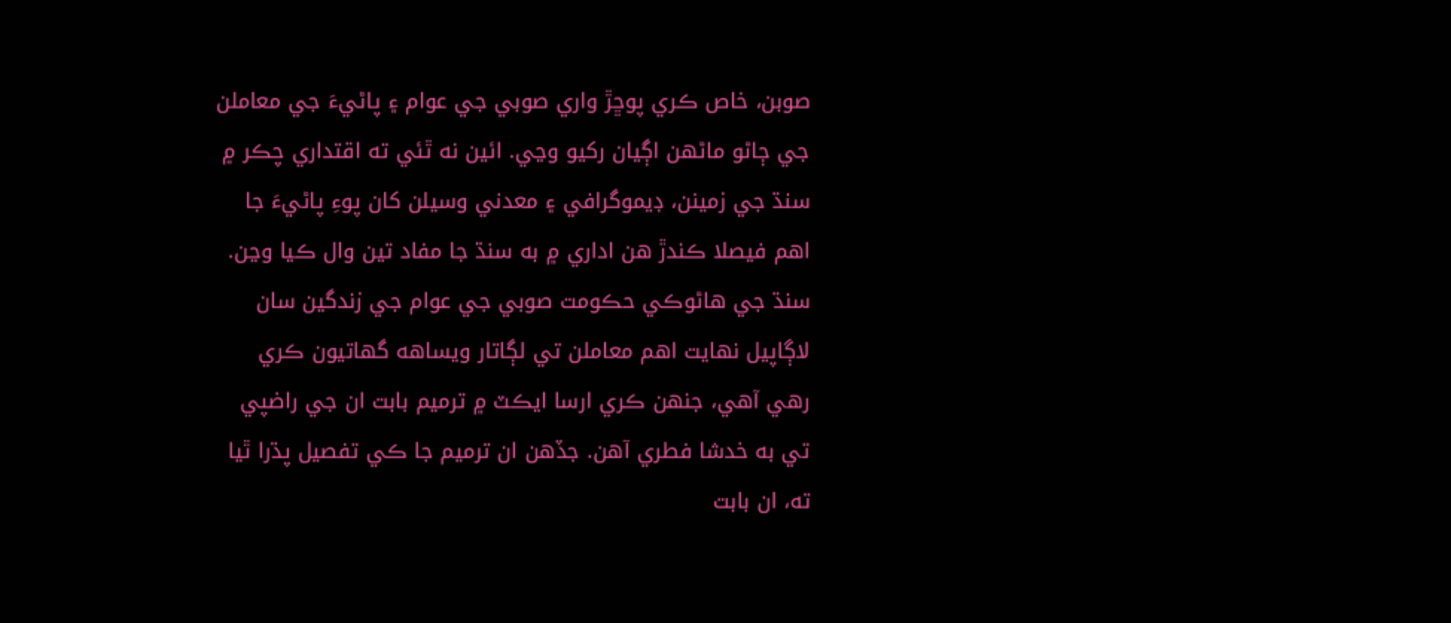صوبن، خاص ڪري پوڇڙ واري صوبي جي عوام ۽ پاڻيءَ جي معاملن جي ڄاڻو ماڻهن اڳيان رکيو وڃي. ائين نه ٿئي ته اقتداري چڪر ۾ سنڌ جي زمينن، ڊيموگرافي ۽ معدني وسيلن کان پوءِ پاڻيءَ جا اهم فيصلا ڪندڙ هن اداري ۾ به سنڌ جا مفاد تين وال ڪيا وڃن. سنڌ جي هاڻوڪي حڪومت صوبي جي عوام جي زندگين سان لاڳاپيل نهايت اهم معاملن تي لڳاتار ويساهه گهاتيون ڪري رهي آهي، جنهن ڪري ارسا ايڪٽ ۾ ترميم بابت ان جي راضپي تي به خدشا فطري آهن. جڏهن ان ترميم جا ڪي تفصيل پڌرا ٿيا ته، ان بابت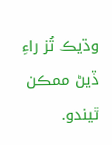وڌيڪ تُز راءِ ڏيڻ ممڪن ٿيندو.